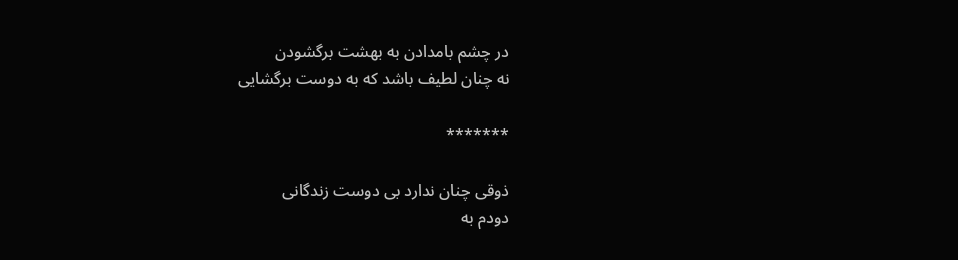در چشم بامدادن به بهشت برگشودن
نه چنان لطیف باشد که به دوست برگشایی

*******

ذوقی چنان ندارد بی دوست زندگانی
دودم به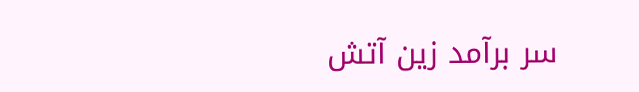سر برآمد زین آتش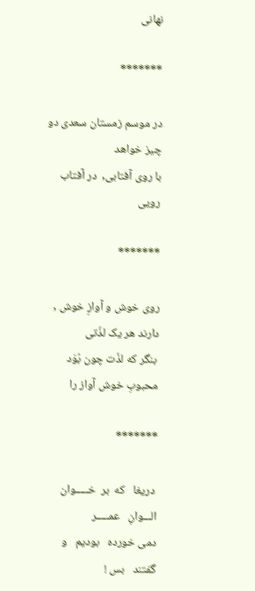نهانی

*******

در موسم زمستان سعدی دو چیز خواهد
با روی آفتابی,  در آفتاب رویی

*******

روی خوش و آوازِ خوش , دارند هر یک لذّتی
 بنگر که لذّت چون بُوَد  محبوبِ خوش آواز را

*******

 دریغا   که  بر  خـــــوان   الـــوانِ   عمـــــر
دمی خورده   بودیم   و   گفتند   بس !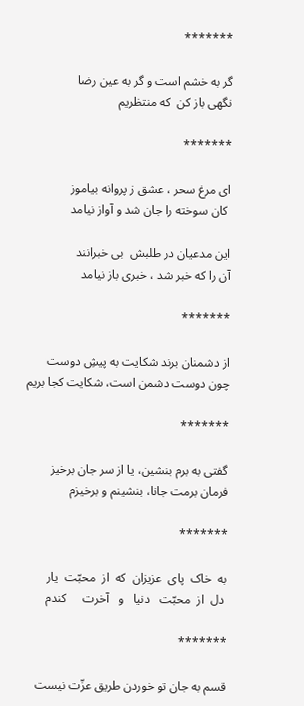*******

گر به خشم است و گر به عين رضا
نگهی باز كن  كه منتظريم

*******

ای مرغ سحر ، عشق ز پروانه بیاموز
 کان سوخته را جان شد و آواز نیامد

این مدعیان در طلبش  بی خبرانند
آن را که خبر شد ، خبری باز نیامد

*******

از دشمنان برند شکایت به پیشِ دوست
چون دوست دشمن است، شکایت کجا بریم

*******

گفتی به برم بنشین، یا از سر جان برخیز
فرمان برمت جانا، بنشینم و برخیزم

*******

به  خاک  پای  عزیزان  که  از  محبّت  یار
 دل  از  محبّت   دنیا   و   آخرت     کندم

*******

قسم به جان تو خوردن طریق عزّت نیست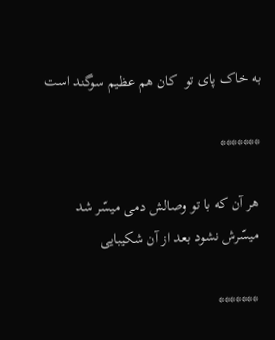به خاک پای تو  کان هم عظیم سوگند است

*******

هر آن که با تو وصالش دمی میسّر شد
میسّرش نشود بعد از آن شکیبایی

*******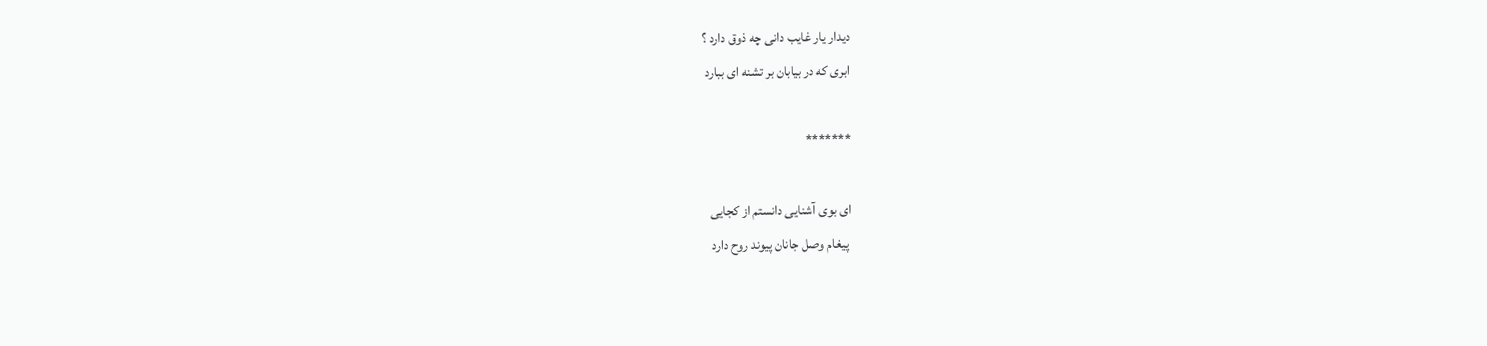دیدار یار غایب دانی چه ذوق دارد ؟
ابری که در بیابان بر تشنه ای ببارد

*******

ای بوی آشنایی دانستم از کجایی
 پیغام وصل جانان پیوند روح دارد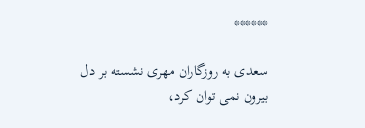******

سعدی به روزگاران مهری نشسته بر دل
بيرون نمی توان كرد،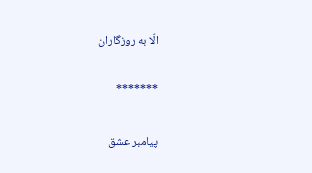الّا به روزگاران

*******

پیامبر عشق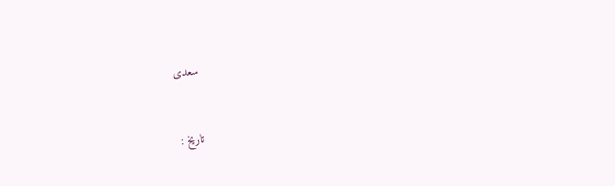سعدی


تاريخ :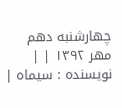چهارشنبه دهم مهر ۱۳۹۲ | | نویسنده : سیماه |